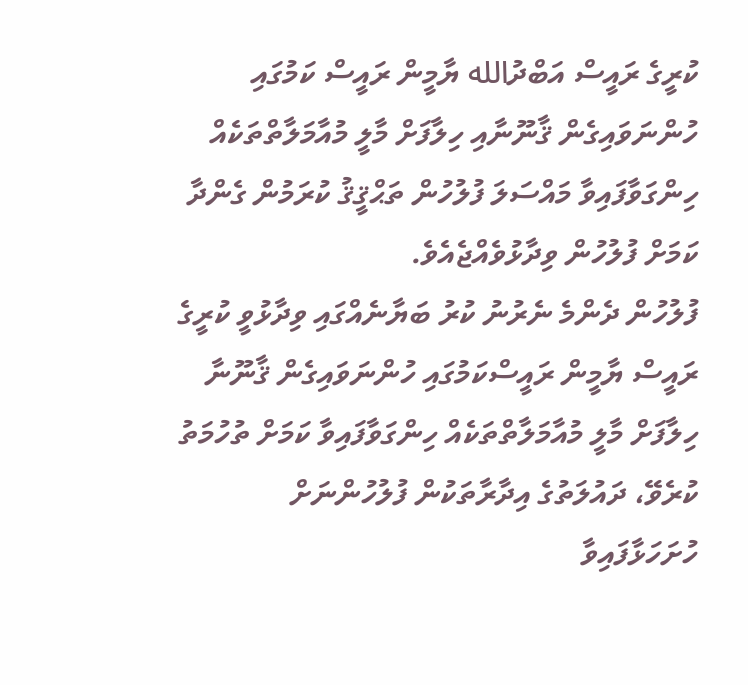ކުރީގެ ރައީސް އަބްދުالله ޔާމީން ރައީސް ކަމުގައި ހުންނަވައިގެން ޤާނޫނާއި ހިލާފަށް މާލީ މުއާމަލާތްތަކެއް ހިންގަވާފައިވާ މައްސަލަ ފުލުހުން ތަޙްޤީޤު ކުރަމުން ގެންދާ ކަމަށް ފުލުހުން ވިދާޅުވެއްޖެއެވެ.
ފުލުހުން ދެންމެ ނެރުނު ކުރު ބަޔާނެއްގައި ވިދާޅުވީ ކުރީގެ ރައީސް ޔާމީން ރައީސްކަމުގައި ހުންނަވައިގެން ޤާނޫނާ ހިލާފަށް މާލީ މުއާމަލާތްތަކެއް ހިންގަވާފައިވާ ކަމަށް ތުހުމަތު ކުރެވޭ، ދައުލަތުގެ އިދާރާތަކުން ފުލުހުންނަށް ހުށަހަޅާފައިވާ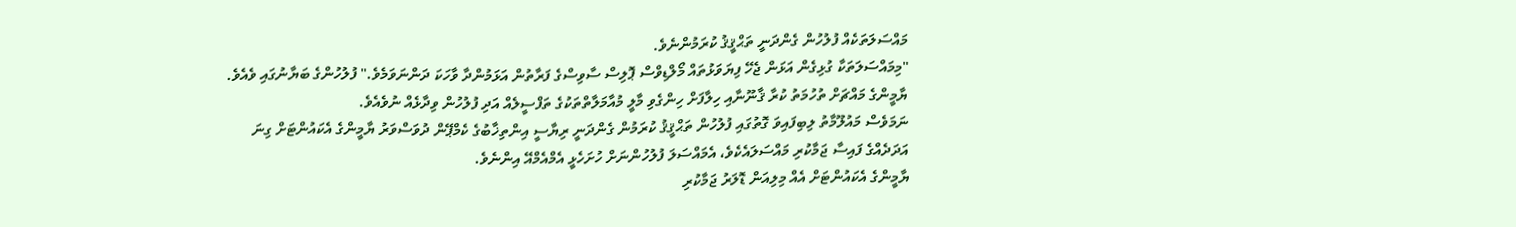މައްސަލަތަކެއް ފުލުހުން ގެންދަނީ ތަޙްޤީޤު ކުރަމުންނެވެ.
"މިމައްސަލަތަކާ ގުޅިގެން އަޅަން ޖެހޭ ފިޔަވަޅުތައް މޯލްޑިވްސް ޕޮލިސް ސާވިސްގެ ފަރާތުން އަޅަމުންދާ ވާހަކަ ދަންނަވަމެވެ." ފުލުހުންގެ ބަޔާނުގައި ވެއެވެ.
ޔާމީންގެ މައްޗަށް ތުހުމަތު ކުރާ ޤާނޫނާއި ހިލާފަށް ހިންގެވި މާލީ މުއާމަލާތްތަކުގެ ތަފްސީލެއް އަދި ފުލުހުން ވިދާޅެއް ނުވެއެވެ.
ނަމަވެސް މައުލޫމާތު ލިބިފައިވަ ގޮތުގައި ފުލުހުން ތަޙްޤީޤު ކުރަމުން ގެންދަނީ ރިޔާސީ އިންތިޚާބުގެ ކެމްޕޭން ދުވަސްވަރު ޔާމީންގެ އެކައުންޓަށް ގިނަ އަދަދެއްގެ ފައިސާ ޖަމާކުރި މައްސަލައެކެވެ، އެމައްސަލަ ފުލުހުންނަށް ހުށަހެޅީ އެމްއެމްއޭ އިންނެވެ.
ޔާމީންގެ އެކައުންޓަށް އެއް މިލިއަން ޑޮލަރު ޖަމާކުރި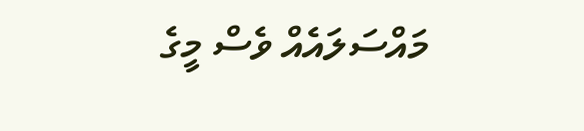މައްސަލައެއް ވެސް މީގެ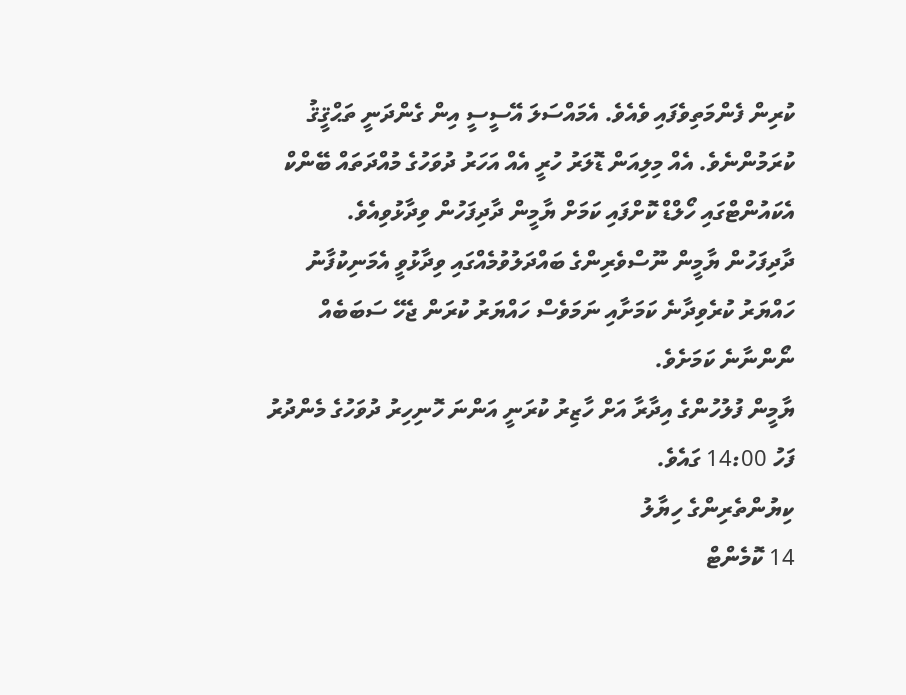ކުރިން ފެންމަތިވެފައި ވެއެވެ. އެމައްސަލަ އޭސީސީ އިން ގެންދަނީ ތަޙްޤީޤު ކުރަމުންނެވެ. އެއް މިލިއަން ޑޮލަރު ހުރީ އެއް އަހަރު ދުވަހުގެ މުއްދަތައް ބޭންކް އެކައުންޓްގައި ހޯލްޑް ކޮށްފައި ކަމަށް ޔާމީން ދާދިފަހުން ވިދާޅުވިއެވެ.
ދާދިފަހުން ޔާމީން ނޫސްވެރިންގެ ބައްދަލުވުމެއްގައި ވިދާޅުވީ އެމަނިކުފާނު ހައްޔަރު ކުރެވިދާނެ ކަމަށާއި ނަމަވެސް ހައްޔަރު ކުރަން ޖެހޭ ސަބަބެއް ނޯންނާނެ ކަމަށެވެ.
ޔާމީން ފުލުހުންގެ އިދާރާ އަށް ހާޒިރު ކުރަނީ އަންނަ ހޮނިހިރު ދުވަހުގެ މެންދުރު ފަހު 14:00 ގައެވެ.
ކިޔުންތެރިންގެ ހިޔާލު
14 ކޮމެންޓް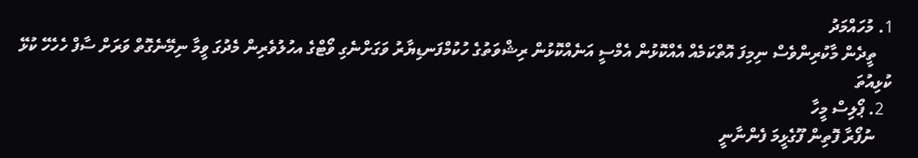1. މުހައްމަދު
    ތީދެން މާކުރިންވެސް ނިމިފަ އޮތްކަމެއް އެއްކޮޅުން އެމްސީ އަނެއްކޮޅުން ރިޝްވަތުގެ ހުކުމްފަނޑިޔާރު ވަގަށްނެގި ވޯޓްގެ އހުލުވެރިން މެދުގަ ވީމާ ނިމޭނެގޮތް ވަރަށް ސާފް ހެހެހޭ ކުޅޭ ކުޅިއުތަ
  2. ޕޯލިސް މީހާ
    ނުފޯރާ ފޮތިން ފޫގެޅީމަ ފެންނާނީ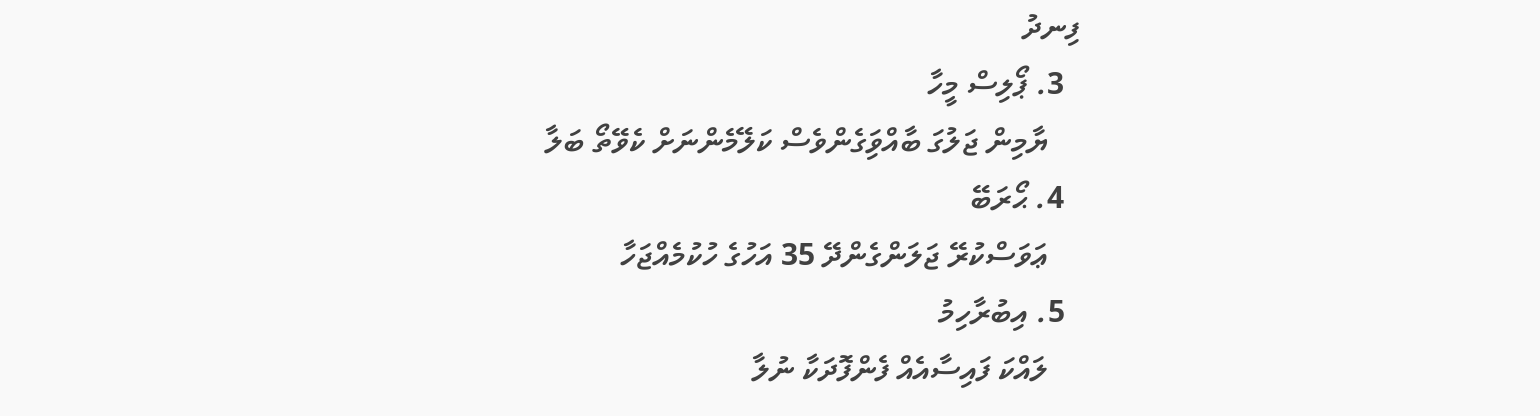ފިނދު
  3. ޕޯލިސް މީހާ
    ޔާމިން ޖަލުގަ ބާއްވަިގެންވެސް ކަލޭމެންނަށް ކެވޭތޯ ބަލާ
  4. ޙޯރަބޭ
    ޢަވަސްކުރޭ ޖަލަންގެންދޭ 35 އަހުގެ ހުކުމެއްޖަހާ
  5. އިބުރާހިމު
    ލައްކަ ފައިސާއެއް ފެންފޮދަކާ ނުލާ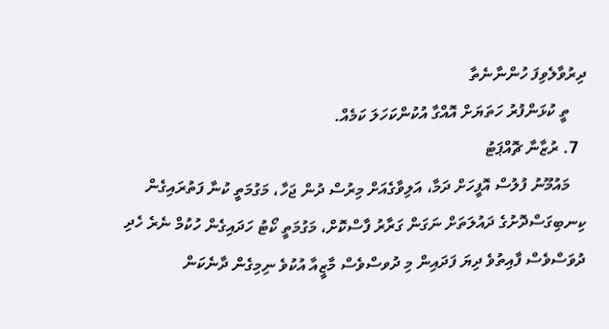ދިރުވާލެވިފަ ހުންނާނެތާ
    ތީ ކުޅަންފުރު ހަތަޔަށް އޮއްގާ އުކުންކަހަލަ ކަމެއް.
  7. ރުޒާނާ ޗޮއްޕަޓު
    މައުމޫނު ފުލުސް އޮފީހަށް ދަމާ، އަލިވާގެއަށް މިރުސް ދުން ޖަހާ، މަގުމަތީ ކުނާ ފަތުރައިގެން ކިނބިގަސްދޮށުގެ ދައުލަތަށް ނަގަން ގަރާރު ފާސްކޮށް، މަގުމަތީ ކޯޓު ހަދައިގެން ހުކުމް ނެރެ ހެދި ދުވަސްވެސް ފާއިތުވެ ދިޔަ ފަދައިން މި ދުވސްވެސް މާޒީއާ އުކުވެ ނިމިގެން ދާނެކަން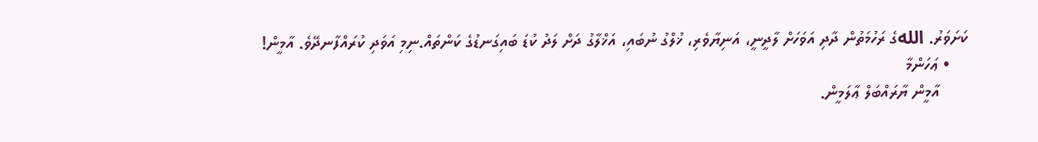ކަށަވަރު. اللهގެ ރަހުމަތުން ދާދި އަވަހަށް ލާދީނީ، އަނިޔާވެރި، ޚުލްގު ނުބައި، އަޚްލާގު ދަށް ލަދު ކުޑަ ބައިގަނޑުގެ ކަންތައް.ނިމި އަވަދި ކުރައްފާނދޭވެ. އާމީން!
    • ޢަހަންމާ
      އާމީން ޔާރައްބަލް ޢާލަމީން.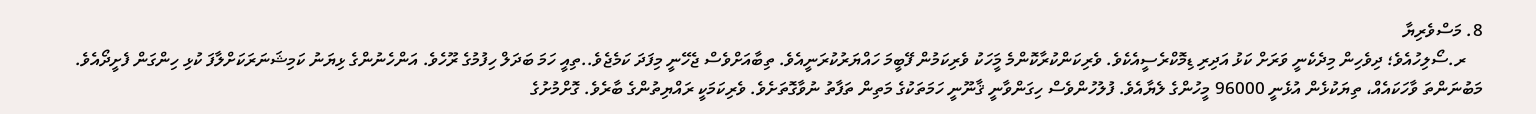8. މަސްވެރިޔާ
    ރ.ސޯލިހުއެވެ؛ ދިވެހިން މިދެކެނީ ވަރަށް ކަޅު އަދިރި ޑިމޮކްރެސީއެކެވެ. ވެރިކަންކުރާކޮންމެ މީަހަކު ވެރިކަމުން ފޭބީމަ ހައްޔަރުކުރަނީއެވެ. ތިބާއަށްވެސް ޖެހޭނީ މިފަދަ ކަމެޖެވެ..ތިއީ ހަމަ ބަދަލް ހިފުމުގެ ރޫހެވެ. އަންހެނުންގެ ޅިޔަނު ކަމިޝަނަރަކަށްލާފަ ކުޅި ހިންގަން ފެށީދޯއެވެ. މަބުނަންތަ ވާހަކައެއް، ތިޔަކުޅެން އުޅެނީ 96000 މީހުންގެ ލެޔާއެވެ. ފުލުހުންވެސް ހިގަންވާނީ ޤާނޫނީ ހަމަތަކުގެ މަތިން ތަފާތު ނުވާގޮތަށެވެ. ވެރިކަމަކީ ރައްޔިތުންގެ ބާރެވެ. ގޮށްމުށުގެ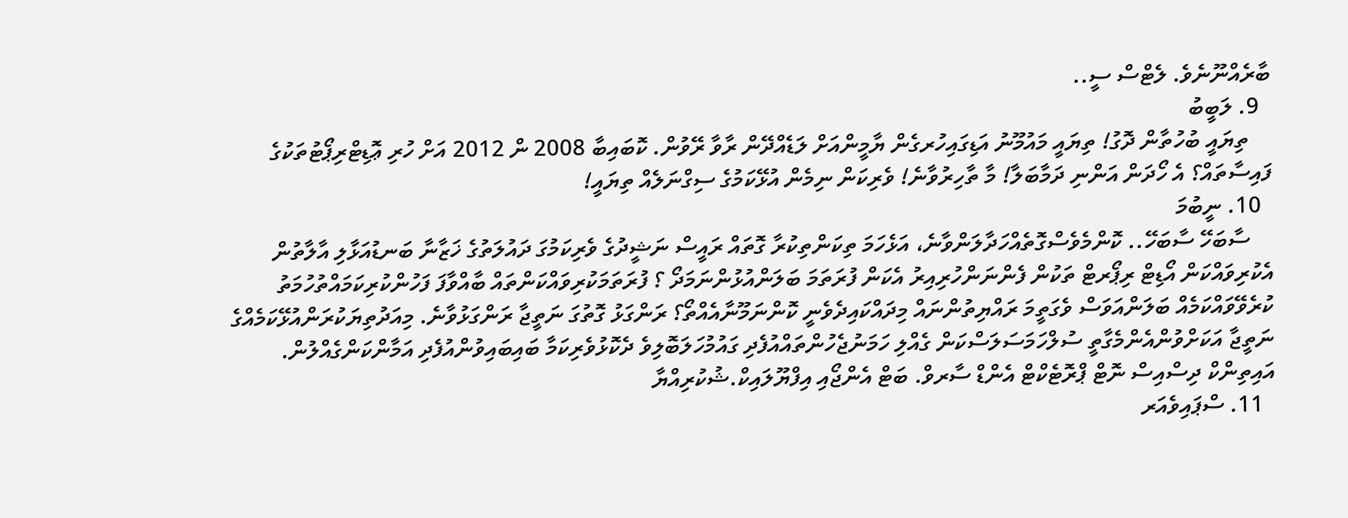ބާރެއްނޫނެވެ. ލެޓްސް ސީ..
  9. ލަބީބު
    ތިޔައީ ބުހުތާން ދޮގު! ތިޔައީ މައުމޫނު އަޑިގައިހުރގެން ޔާމީންއަށް ލަޑެއްދޭން ރާވާ ރޭވުން. ކޮބައިބާ 2008 ން 2012 އަށް ހުރި ޢޮޑިޓްރިޕޯޓުތަކުގެ ފައިސާތައް؟ އެ ހޯދަން އަންނި ދަމާބަލާ! މާ ތާހިރުވާނެ! ވެރިކަން ނިމެން އުޅޭކަމުގެ ސިގްނަލެއް ތިޔައީ!
  10. ނީބުމަ
    ސާބަހޭ ސާބަހޭ.. ކޮންމެވެސްގޮތެއްހަދާލަންވާނެ، އަޅެހަމަ ތިކަންތިކުރާ ގޮތައް ރައީސް ނަޝީދުގެ ވެރިކަމުގަ ދައުލަތުގެ ޚަޒާނާ ބަނޑުއަޅާލި އާލާތުން އެކުރިވައްކަން އޯޑިޓް ރިޕޯރޓް ތަކުން ފެންނަންހުރިއިރު އެކަން ފުރަތަމަ ބަލަންއުޅުންނަމަދޯ ؟ ފުރަތަމަކުރިވައްކަންތައް ބާއްވާފަ ފަހުންކުރިކަމައްތުހުމަތު ކުރެވޭވައްކަމެއް ބަލަންއަވަސް ވެގަތީމަ ރައްޔިތުންނައް މިދައްކައިދެވެނީ ކޮންނަމޫނާއެއްތޯ؟ ރަންގަޅު ގޮތުގަ ނަތީޖާ ރަންގަޅުވާނެ. މިއަދުތިޔަކުރަންއުޅޭކަމެއްގެ ނަތީޖާ އަކަށްވުންއެންމެގާތީ ސުލްހަމަސަލަސްކަން ގެއްލި ހަމަނުޖެހުންތައްއުފެދި ގައުމުހަލަބޮލިވެ ދެކޮޅުވެރިކަމާ ބައިބައިވުންއުފެދި އަމާންކަންގެއްލުން. އައިތިންކް ދިސްއިސް ނޮޓް ޕްރޮޓެކްޓް އެންޑް ސާރވް. ބަޓް އެންޖޯއި އިފްޔޫލައިކް.ޝުކުރިއްޔާ
  11. ސްޕައިވެއަރ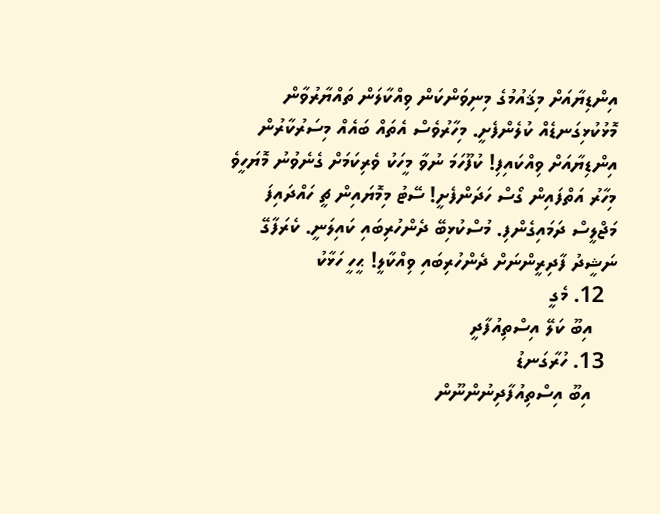އިންޑިޔާއަށް މިޤައުމުގެ މިނިވަންކަން ވިއްކާލަން ތައްޔާރުވާން މޮޅުކުޅިގަނޑެއް ކުލެންފެށީ. މިހާރުވެސް އެތައް ބައެއް މިސަރުކާރުން އިންޑިޔާއަށް ވިއްކައިފި! ކުފޫހަމަ ނުވާ މީހަކު ވެރިކަމަށް ގެނެވުނު މޮޔަހީވެ މިހާރު އަތްފައިން ގޯސް ހަދަންފެށީ! ސޭޓު މިމޮޔައިން ޗީ ހައްދައިފަ މަޖްލީސް ދަމައިގެންފި. މުސްކުޅިބޭ ދެންހުރިބައި ކައިލަނީ. ކެރަފާގޭ ނަޝީދު ފާދިރީންނަށް ދެންހުރިބައި ވިއްކާލީ! ޙީހީ ހަޅާކު
  12. މެގީ
    އިބޫ ކަލޭ އިސްތިއުފާދީ
  13. ހުރާގަނޑު
    އިބޫ އިސްތިއުފާދިނުންނޫން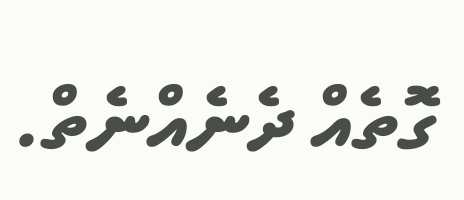ގޮތެއް ދެނެއްނެތް.